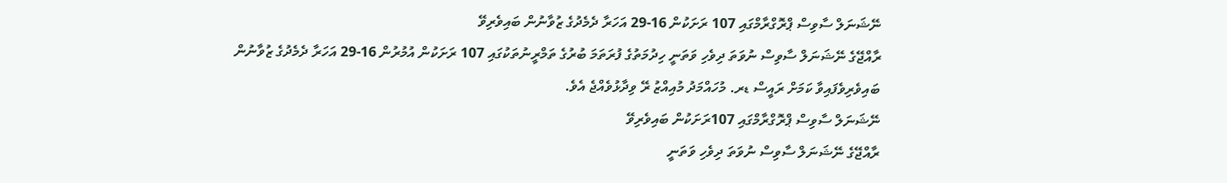ނޭޝަނަލް ސާވިސް ޕްރޮގްރާމްގައި 107 ރަށަކުން 16-29 އަހަރާ ދެމެދުގެ ޒުވާނުން ބައިވެރިވޭ
ރާއްޖޭގެ ނޭޝަނަލް ސާވިސް ނުވަތަ ދިވެހި ވަތަނީ ހިދުމަތުގެ ފުރަތަމަ ބުރުގެ ތަމްރީނުތަކުގައި 107 ރަށަކުން އުމުރުން 16-29 އަހަރާ ދެމެދުގެ ޒުވާނުން ބައިވެރިވެފައިވާ ކަމަށް ރައީސް ޑރ. މުހައްމަދު މުއިއްޒު ރޭ ވިދާޅުވެއްޖެ އެވެ.
ނޭޝަނަލް ސާވިސް ޕްރޮގްރާމްގައި 107ރަށަކުން ބައިވެރިވޭ
ރާއްޖޭގެ ނޭޝަނަލް ސާވިސް ނުވަތަ ދިވެހި ވަތަނީ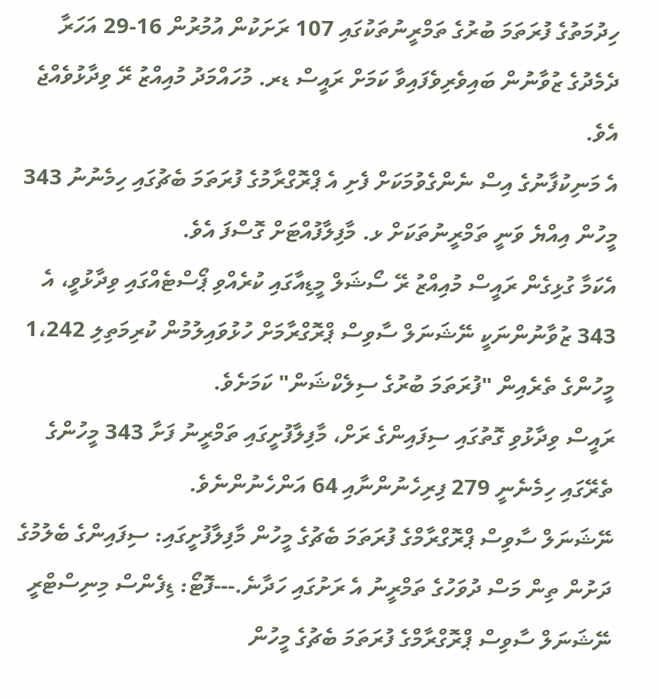ހިދުމަތުގެ ފުރަތަމަ ބުރުގެ ތަމްރީނުތަކުގައި 107 ރަށަކުން އުމުރުން 16-29 އަހަރާ ދެމެދުގެ ޒުވާނުން ބައިވެރިވެފައިވާ ކަމަށް ރައީސް ޑރ. މުހައްމަދު މުއިއްޒު ރޭ ވިދާޅުވެއްޖެ އެވެ.
އެ މަނިކުފާނުގެ އިސް ނެންގެވުމަކަށް ފެށި އެ ޕްރޮގްރާމުގެ ފުރަތަމަ ބެޗުގައި ހިމެނުނު 343 މީހުން އިއްޔެ ވަނީ ތަމްރީނުތަކަށް ޅ. މާފިލާފުއްޓަށް ގޮސްފަ އެވެ.
އެކަމާ ގުޅިގެން ރައީސް މުއިއްޒު ރޭ ސޯޝަލް މީޑިއާގައި ކުރެއްވި ޕޯސްޓެއްގައި ވިދާޅުވީ، އެ 343 ޒުވާނުންނަކީ ނޭޝަނަލް ސާވިސް ޕްރޮގްރާމަށް ހުޅުވައިލުމުން ކުރިމަތިލި 1،242 މީހުންގެ ތެރެއިން "ފުރަތަމަ ބުރުގެ ސިލެކްޝަން" ކަމަށެވެ.
ރައީސް ވިދާޅުވި ގޮތުގައި ސިފައިންގެ ރަށް، މާފިލާފުށީގައި ތަމްރީނު ފަށާ 343 މީހުންގެ ތެރޭގައި ހިމެނެނީ 279 ފިރިހެނުންނާއި 64 އަންހެނުންނެވެ.
ނޭޝަނަލް ސާވިސް ޕްރޮގްރާމްގެ ފުރަތަމަ ބެޗުގެ މީހުން މާފިލާފުށީގައި: ސިފައިންގެ ބެލުމުގެ ދަށުން ތިން މަސް ދުވަހުގެ ތަމްރީނު އެ ރަށުގައި ހަދާނެ.---ފޮޓޯ: ޑިފެންސް މިނިސްޓްރީ
ނޭޝަނަލް ސާވިސް ޕްރޮގްރާމްގެ ފުރަތަމަ ބެޗުގެ މީހުން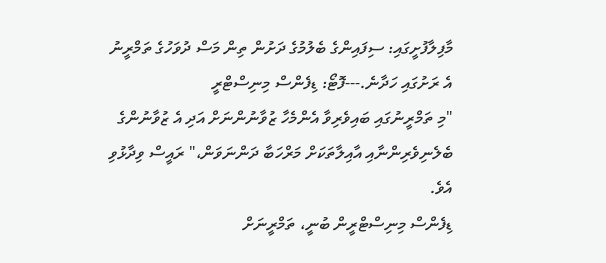މާފިލާފުށީގައި: ސިފައިންގެ ބެލުމުގެ ދަށުން ތިން މަސް ދުވަހުގެ ތަމްރީނު އެ ރަށުގައި ހަދާނެ.---ފޮޓޯ: ޑިފެންސް މިނިސްޓްރީ
"މި ތަމްރީނުގައި ބައިވެރިވާ އެންމެހާ ޒުވާނުންނަށް އަދި އެ ޒުވާނުންގެ ބެލެނިވެރިންނާއި އާއިލާތަކަށް މަރްހަބާ ދަންނަވަން،" ރައީސް ވިދާޅުވި އެވެ.
ޑިފެންސް މިނިސްޓްރީން ބުނީ، ތަމްރީނަށް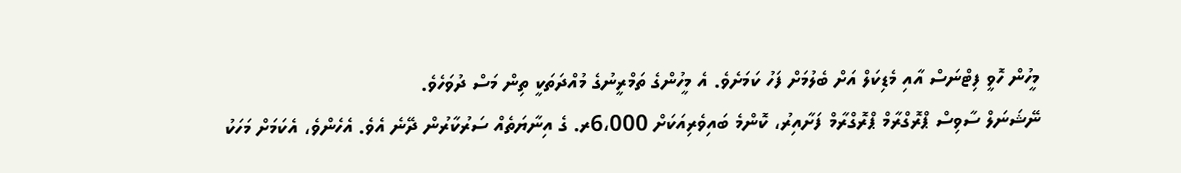މީހުން ހޮވީ ފިޓްނަސް އާއި މެޑިކަލް އަށް ބެލުމަށް ފަހު ކަމަށެވެ. އެ މީހުންގެ ތަމްރީނުގެ މުއްދަތަކީ ތިން މަސް ދުވަހެވެ.
ނޭޝަނަލް ސާވިސް ޕްރޮގްރާމް ޕްރޮގްރާމް ފަށާއިރު، ކޮންމެ ބައިވެރިއަކަށް 6،000ރ. ގެ އިނާޔަތެއް ސަރުކާރުން ދޭނެ އެވެ. އެހެންވެ، އެކަމަށް މަހަކު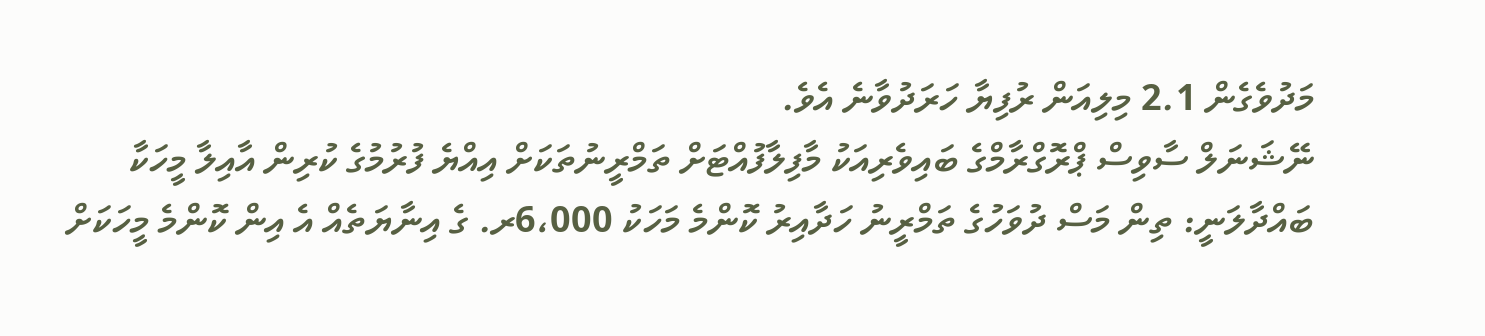މަދުވެގެން 2.1 މިލިއަން ރުފިޔާ ހަރަދުވާނެ އެވެ.
ނޭޝަނަލް ސާވިސް ޕްރޮގްރާމްގެ ބައިވެރިއަކު މާފިލާފުއްޓަށް ތަމްރީނުތަކަށް އިއްޔެ ފުރުމުގެ ކުރިން އާއިލާ މީހަކާ ބައްދާލަނީ: ތިން މަސް ދުވަހުގެ ތަމްރީނު ހަދާއިރު ކޮންމެ މަހަކު 6،000ރ. ގެ އިނާޔަތެއް އެ އިން ކޮންމެ މީހަކަށް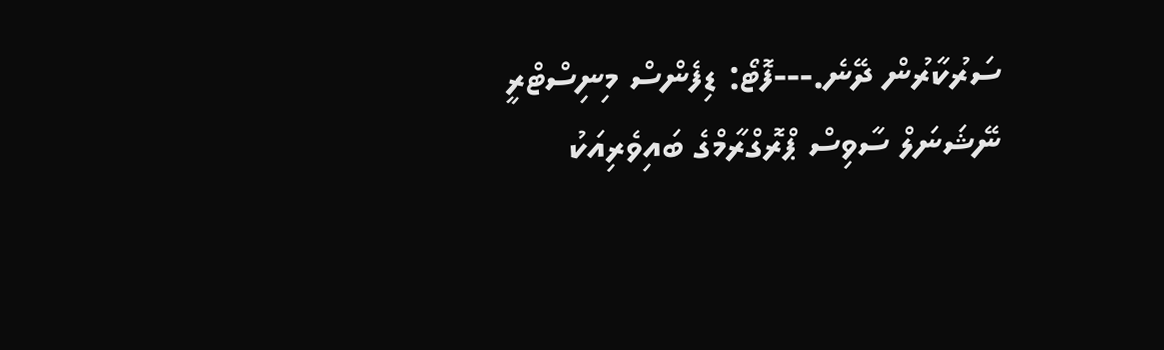ސަރުކާރުން ދޭނެ.---ފޮޓޯ: ޑިފެންސް މިނިސްޓްރީ
ނޭޝަނަލް ސާވިސް ޕްރޮގްރާމްގެ ބައިވެރިއަކު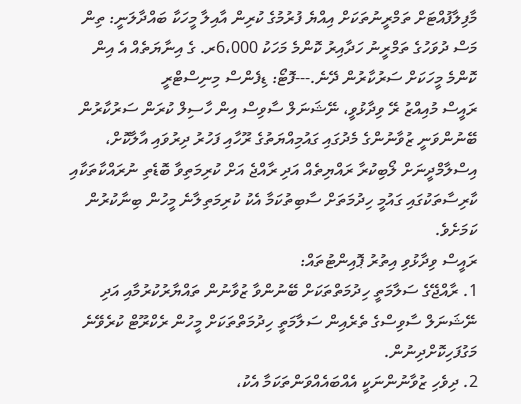މާފިލާފުއްޓަށް ތަމްރީނުތަކަށް އިއްޔެ ފުރުމުގެ ކުރިން އާއިލާ މީހަކާ ބައްދާލަނީ: ތިން މަސް ދުވަހުގެ ތަމްރީނު ހަދާއިރު ކޮންމެ މަހަކު 6،000ރ. ގެ އިނާޔަތެއް އެ އިން ކޮންމެ މީހަކަށް ސަރުކާރުން ދޭނެ.---ފޮޓޯ: ޑިފެންސް މިނިސްޓްރީ
ރައީސް މުއިއްޒު ރޭ ވިދާޅުވީ، ނޭޝަނަލް ސާވިސް އިން ހާސިލް ކުރަން ސަރުކާރުން ބޭނުންވަނީ ޒުވާނުންގެ މެދުގައި ގައުމިއްޔަތުގެ ރޫހާއި ފަހުރު ދިރުވައި އާލާކޮށް، އިސްލާމްދީނަށް ލޯބިކުރާ ރައްޔިތެއް އަދި ރާއްޖެ އަށް ކުރިމަތިވާ ބޮޑެތި ނުރައްކާތަކާއި ކާރިސާތަކުގައި ގައުމީ ހިދުމަތަށް ސާބިތުކަމާ އެކު ކުރިމަތިލާނެ މީހުން ބިނާކުރުން ކަމަށެވެ.
ރައީސް ވިދާޅުވި އިތުރު ޕޮއިންޓުތައް:
1. ރާއްޖޭގެ ސަލާމަތީ ހިދުމަތްތަކަށް ބޭނުންވާ ޒުވާނުން ތައްޔާރުކުރުމާއި އަދި ނޭޝަނަލް ސާވިސްގެ ތެރެއިން ސަލާމަތީ ހިދުމަތްތަކަށް މީހުން ރެކްރޫޓް ކުރެވޭނެ މަގުފަހިކޮށްދިނުން.
2. ދިވެހި ޒުވާނުންނަކީ އެއްބައެއްވަންތަކަމާ އެކު،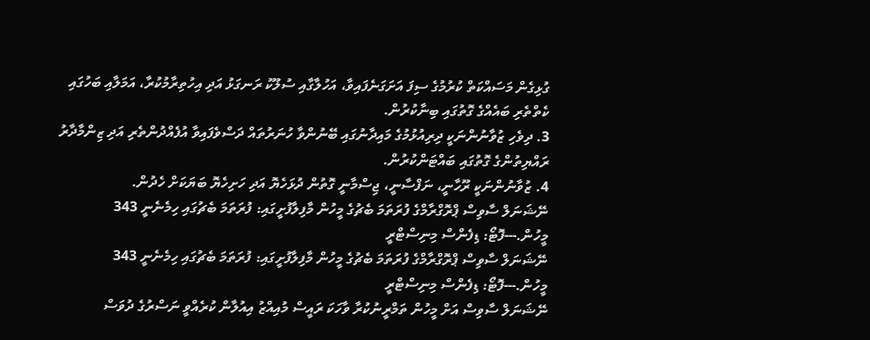ގުޅިގެން މަސައްކަތް ކުރުމުގެ ސިފަ އަށަގަނެފައިވާ، އަހުލާގާއި ސުލޫކު ރަނގަޅު އަދި އިހުތިރާމުކުރާ، އަމަލާއި ބަހުގައި ކެތްތެރި ބައެއްގެ ގޮތުގައި ބިނާކުރުން.
3. ދިވެހި ޒުވާނުންނަކީ ދިރިއުޅުމުގެ މައިދާނުގައި ބޭނުންވާ ހުނަރުތައް ދަސްވެފައިވާ އުފެއްދުންތެރި އަދި ޒިންމާދާރު ރައްޔިތުންގެ ގޮތުގައި ބައްޓަންކުރުން.
4. ޒުވާނުންނަކީ ރޫހާނީ، ނަފްސާނީ، ޖިސްމާނީ ގޮތުން ދުޅަހެޔޮ އަދި ހަށިހެޔޮ ބަޔަކަށް ހެދުން.
ނޭޝަނަލް ސާވިސް ޕްރޮގްރާމްގެ ފުރަތަމަ ބެޗުގެ މީހުން މާފިލާފުށީގައި: ފުރަތަމަ ބެޗުގައި ހިމެނެނީ 343 މީހުން.---ފޮޓޯ: ޑިފެންސް މިނިސްޓްރީ
ނޭޝަނަލް ސާވިސް ޕްރޮގްރާމްގެ ފުރަތަމަ ބެޗުގެ މީހުން މާފިލާފުށީގައި: ފުރަތަމަ ބެޗުގައި ހިމެނެނީ 343 މީހުން.---ފޮޓޯ: ޑިފެންސް މިނިސްޓްރީ
ނޭޝަނަލް ސާވިސް އަށް މީހުން ތަމްރީނުކުރާ ވާހަކަ ރައީސް މުއިއްޒު އިއުލާން ކުރެއްވީ ނަސްރުގެ ދުވަސް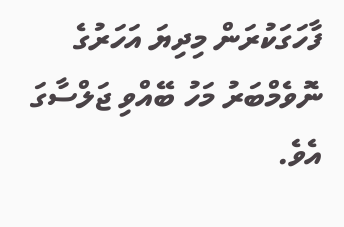ފާހަގަކުރަން މިދިޔަ އަހަރުގެ ނޮވެމްބަރު މަހު ބޭއްވި ޖަލްސާގަ އެވެ.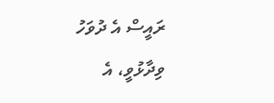ރައީސް އެ ދުވަހު ވިދާޅުވީ، އެ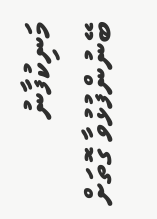މަނިކުފާނު ބޭނުންފުޅުވާ ގޮތަށް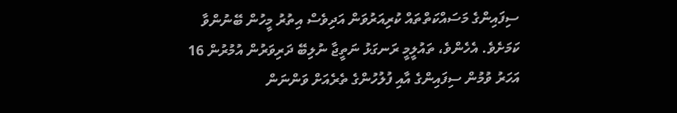ސިފައިންގެ މަސައްކަތްތައް ކުރިއަރުވަން އަދިވެސް އިތުރު މީހުން ބޭނުންވާ ކަމަށެވެ. އެހެންވެ، ތައުލީމީ ރަނގަޅު ނަތީޖާ ނުލިބޭ ދަރިވަރުން އުމުރުން 16 އަހަރު ވުމުން ސިފައިންގެ އާއި ފުލުހުންގެ ތެރެއަށް ވަންނަން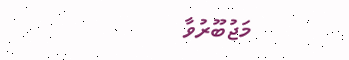މަޖުބޫރުވާ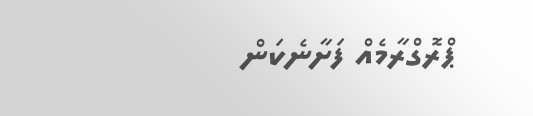ޕްރޮގްރާމެއް ފަށާނެކަން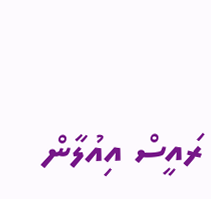ރައީސް އިއުލާން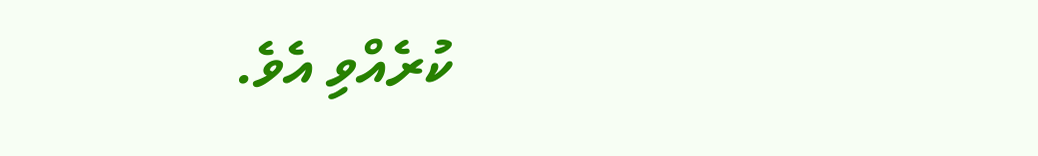ކުރެއްވި އެވެ.